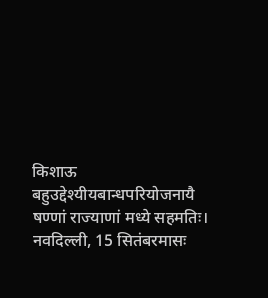किशाऊ बहुउद्देश्यीयबान्धपरियोजनायै षण्णां राज्याणां मध्ये सहमतिः।
नवदिल्ली, 15 सितंबरमासः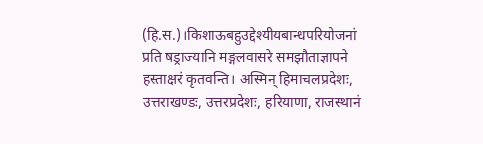(हि.स.)।किशाऊबहुउद्देश्यीयबान्धपरियोजनां प्रति षड्राज्यानि मङ्गलवासरे समझौताज्ञापने हस्ताक्षरं कृतवन्ति। अस्मिन् हिमाचलप्रदेशः, उत्तराखण्डः, उत्तरप्रदेशः, हरियाणा, राजस्थानं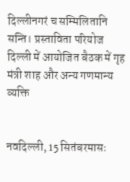दिल्लीनगरं च सम्मिलितानि सन्ति। प्रस्ताविता परियोज
दिल्ली में आयोजित बैठक में गृह मंत्री शाह और अन्य गणमान्य व्यक्ति


नवदिल्ली, 15 सितंबरमासः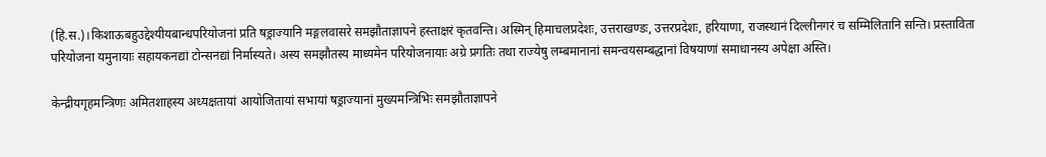(हि.स.)।किशाऊबहुउद्देश्यीयबान्धपरियोजनां प्रति षड्राज्यानि मङ्गलवासरे समझौताज्ञापने हस्ताक्षरं कृतवन्ति। अस्मिन् हिमाचलप्रदेशः, उत्तराखण्डः, उत्तरप्रदेशः, हरियाणा, राजस्थानं दिल्लीनगरं च सम्मिलितानि सन्ति। प्रस्ताविता परियोजना यमुनायाः सहायकनद्यां टोन्सनद्यां निर्मास्यते। अस्य समझौतस्य माध्यमेन परियोजनायाः अग्रे प्रगतिः तथा राज्येषु लम्बमानानां समन्वयसम्बद्धानां विषयाणां समाधानस्य अपेक्षा अस्ति।

केन्द्रीयगृहमन्त्रिणः अमितशाहस्य अध्यक्षतायां आयोजितायां सभायां षड्राज्यानां मुख्यमन्त्रिभिः समझौताज्ञापने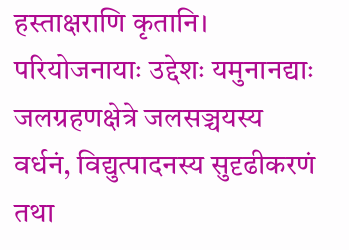हस्ताक्षराणि कृतानि। परियोजनायाः उद्देशः यमुनानद्याः जलग्रहणक्षेत्रे जलसञ्चयस्य वर्धनं, विद्युत्पादनस्य सुदृढीकरणं तथा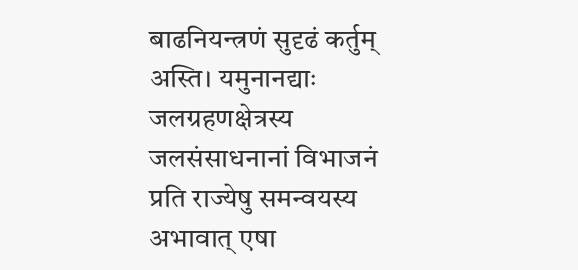बाढनियन्त्रणं सुदृढं कर्तुम् अस्ति। यमुनानद्याः जलग्रहणक्षेत्रस्य जलसंसाधनानां विभाजनं प्रति राज्येषु समन्वयस्य अभावात् एषा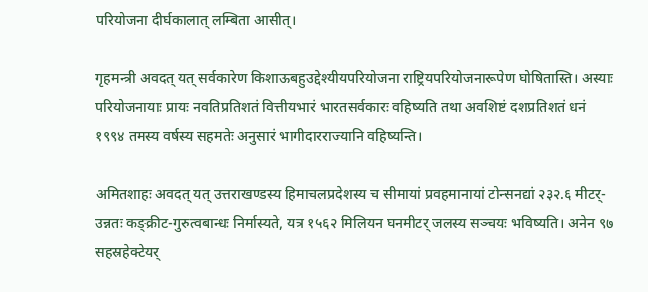परियोजना दीर्घकालात् लम्बिता आसीत्।

गृहमन्त्री अवदत् यत् सर्वकारेण किशाऊबहुउद्देश्यीयपरियोजना राष्ट्रियपरियोजनारूपेण घोषितास्ति। अस्याः परियोजनायाः प्रायः नवतिप्रतिशतं वित्तीयभारं भारतसर्वकारः वहिष्यति तथा अवशिष्टं दशप्रतिशतं धनं १९९४ तमस्य वर्षस्य सहमतेः अनुसारं भागीदारराज्यानि वहिष्यन्ति।

अमितशाहः अवदत् यत् उत्तराखण्डस्य हिमाचलप्रदेशस्य च सीमायां प्रवहमानायां टोन्सनद्यां २३२.६ मीटर्-उन्नतः कङ्क्रीट-गुरुत्वबान्धः निर्मास्यते, यत्र १५६२ मिलियन घनमीटर् जलस्य सञ्चयः भविष्यति। अनेन ९७ सहस्रहेक्टेयर्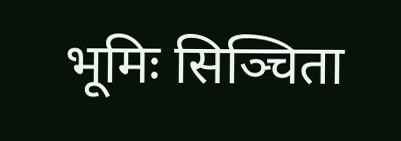भूमिः सिञ्चिता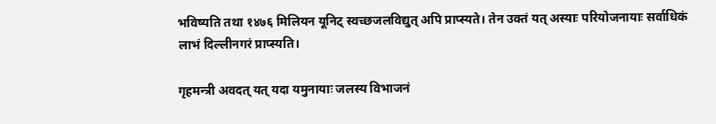भविष्यति तथा १४७६ मिलियन यूनिट् स्वच्छजलविद्युत् अपि प्राप्स्यते। तेन उक्तं यत् अस्याः परियोजनायाः सर्वाधिकं लाभं दिल्लीनगरं प्राप्स्यति।

गृहमन्त्री अवदत् यत् यदा यमुनायाः जलस्य विभाजनं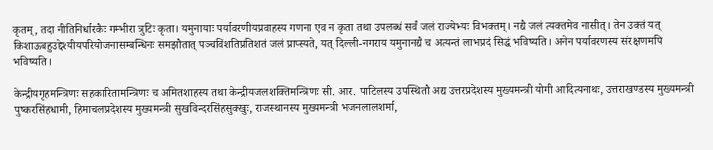कृतम्, तदा नीतिनिर्धारकैः गम्भीरा त्रुटिः कृता। यमुनायाः पर्यावरणीयप्रवाहस्य गणना एव न कृता तथा उपलब्धं सर्वं जलं राज्येभ्यः विभक्तम्। नद्यै जलं त्यक्तमेव नासीत्। तेन उक्तं यत् किशाऊबहुउद्देश्यीयपरियोजनासम्बन्धिनः समझौतात् पञ्चविंशतिप्रतिशतं जलं प्राप्स्यते, यत् दिल्ली-नगराय यमुनानद्यै च अत्यन्तं लाभप्रदं सिद्धं भविष्यति। अनेन पर्यावरणस्य संरक्षणमपि भविष्यति।

केन्द्रीयगृहमन्त्रिणः सहकारितामन्त्रिणः च अमितशाहस्य तथा केन्द्रीयजलशक्तिमन्त्रिणः सी. आर. पाटिलस्य उपस्थितौ अद्य उत्तरप्रदेशस्य मुख्यमन्त्री योगी आदित्यनाथः, उत्तराखण्डस्य मुख्यमन्त्री पुष्करसिंहधामी, हिमाचलप्रदेशस्य मुख्यमन्त्री सुखविन्दरसिंहसुक्खुः, राजस्थानस्य मुख्यमन्त्री भजनलालशर्मा,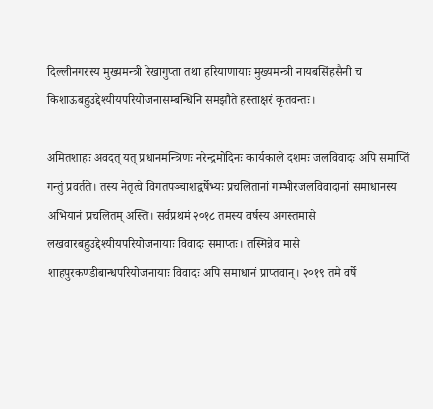दिल्लीनगरस्य मुख्यमन्त्री रेखागुप्ता तथा हरियाणायाः मुख्यमन्त्री नायबसिंहसैनी च किशाऊबहुउद्देश्यीयपरियोजनासम्बन्धिनि समझौते हस्ताक्षरं कृतवन्तः।

अमितशाहः अवदत् यत् प्रधानमन्त्रिणः नरेन्द्रमोदिनः कार्यकाले दशमः जलविवादः अपि समाप्तिं गन्तुं प्रवर्तते। तस्य नेतृत्वे विगतपञ्चाशद्वर्षेभ्यः प्रचलितानां गम्भीरजलविवादानां समाधानस्य अभियानं प्रचलितम् अस्ति। सर्वप्रथमं २०१८ तमस्य वर्षस्य अगस्तमासे लखवारबहुउद्देश्यीयपरियोजनायाः विवादः समाप्तः। तस्मिन्नेव मासे शाहपुरकण्डीबान्धपरियोजनायाः विवादः अपि समाधानं प्राप्तवान्। २०१९ तमे वर्षे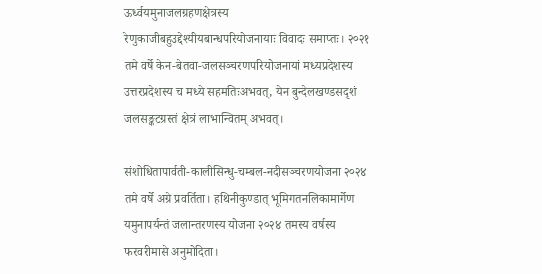ऊर्ध्वयमुनाजलग्रहणक्षेत्रस्य रेणुकाजीबहुउद्देश्यीयबान्धपरियोजनायाः विवादः समाप्तः। २०२१ तमे वर्षे केन-बेतवा-जलसञ्चरणपरियोजनायां मध्यप्रदेशस्य उत्तरप्रदेशस्य च मध्ये सहमतिःअभवत्, येन बुन्देलखण्डसदृशं जलसङ्कटग्रस्तं क्षेत्रं लाभान्वितम् अभवत्।

संशोधितापार्वती-कालीसिन्धु-चम्बल-नदीसञ्चरणयोजना २०२४ तमे वर्षे अग्रे प्रवर्तिता। हथिनीकुण्डात् भूमिगतनलिकामार्गेण यमुनापर्यन्तं जलान्तरणस्य योजना २०२४ तमस्य वर्षस्य फरवरीमासे अनुमोदिता।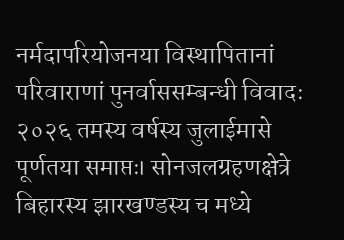नर्मदापरियोजनया विस्थापितानां परिवाराणां पुनर्वाससम्बन्धी विवादः २०२६ तमस्य वर्षस्य जुलाईमासे पूर्णतया समाप्तः। सोनजलग्रहणक्षेत्रे बिहारस्य झारखण्डस्य च मध्ये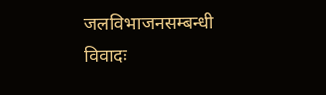जलविभाजनसम्बन्धी विवादः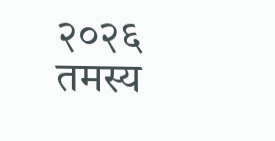२०२६ तमस्य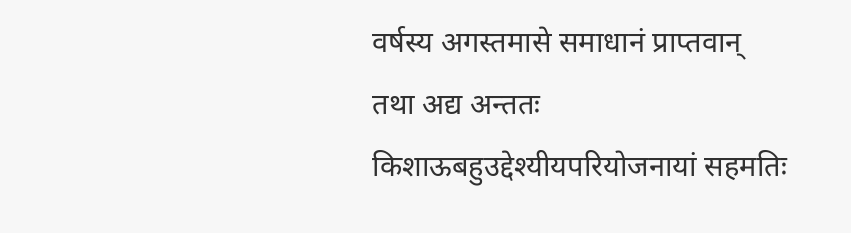वर्षस्य अगस्तमासे समाधानं प्राप्तवान् तथा अद्य अन्ततः किशाऊबहुउद्देश्यीयपरियोजनायां सहमतिः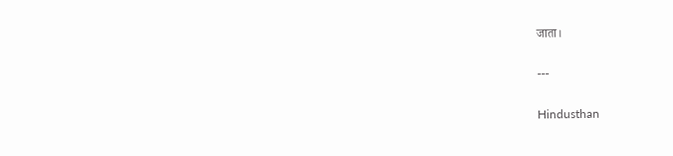जाता।

---

Hindusthan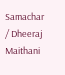Samachar / Dheeraj Maithani